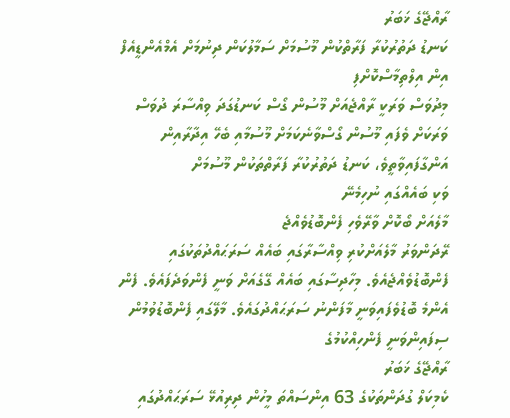ރާއްޖޭގެ ޚަބަރު
ކަނޑު ދަތުރުކުރާ ފަރާތްކުން މޫސުމަށް ސަމާލުކަން ދިނުމަށް އެމްއެންޑީއެފް އިން އިލްތިމާސްކޮށްފި
މިދުވަސް ވަރަކީ ރާއްޖެއަށް މޫސުން ގޯސް ކަނޑުގަދަ ވިއްސާރަ ދުވަސް ވަރަކަށް ވެފައި މޫސުން ގޯސްވާނެކަމަށް މޫސުމާއި ބެހޭ އިދާރާއިން އަންގާފައިވާތީވެ، ކަނޑު ދަތުރުކުރާ ފަރާތްތަކުން މޫސުމަށް
ވަކި ބައެއްގައި ނުހިމެނޭ
މާލެއަށް ބޯކޮށް ވާރޭވެހި ފެންބޮޑުވެއްޖެ
ރޭދަންވަރު މާލެއަށްކުރި ވިއްސާރާގައި ބައެއް ސަރަޙައްދުތަކުގައި ފެންބޮޑުވެއްޖެއެވެ. މިހާދިސާގައި ބައެއް ގޭގެއަށް ވަނީ ފެންވަދެފައެވެ. ފެން އެންމެ ބޮޑުވެފައިވަނީ މާފަންނު ސަރަޙައްދުގައެވެ. މާލޭގައި ފެންބޮޑުވުމުން ސިފައިންވަނީ ފެންހިއްކުމުގެ
ރާއްޖޭގެ ޚަބަރު
ކެމިކަލް ގުދަންތަކުގެ 63 އިންސައްތަ މީހުން ދިރިއުޅޭ ސަރަޙައްދުގައި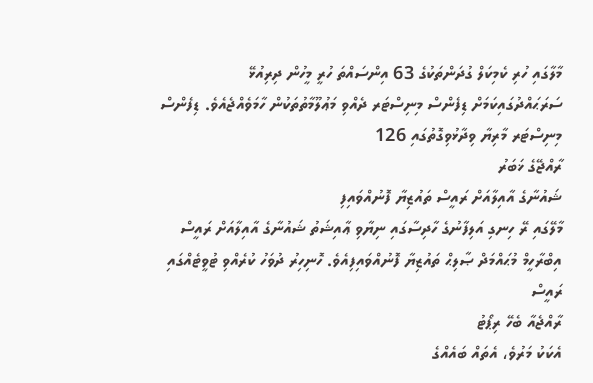މާލާގައި ހުރި ކެމިކަލް ގުދަންތަކުގެ 63 އިންސައްތަ ހުރީ މީހުން ދިރިއުޅޭ ސަރަޙައްދުގައިކަމަށް ޑިފެންސް މިނިސްޓަރ ދެއްވި މަޢުލޫމާތުތަކުން ހާމަވެއްޖެއެވެ. ޑިފެންސް މިނިސްޓަރ މާރިޔާ ވިދާޅުވިގޮތުގައި 126
ރާއްޖޭގެ ޚަބަރު
ޝައުނާގެ އާއިލާއަށް ރައީސް ތައުޒިޔާ ފޮނުއްވައިފި
މާލޭގައި ރޭ ހިނގި އަލިފާނުގެ ހާދިސާގައި ނިޔާވި ޢާއިޝަތު ޝައުނާގެ އާއިލާއަށް ރައީސް އިބްރާހީމް މުޙައްމަދް ޞާލިޙް ތައުޒިޔާ ފޮނުއްވައިފިއެވެ. ހޮނިހިރު ދުވަހު ކުރެއްވި ޓުވީޓެއްގައި ރައީސް
ރާއްޖެއާ ބެހޭ ރިޕޯޓު
އެކަކު މަރުވެ، އެތައް ބައެއްގެ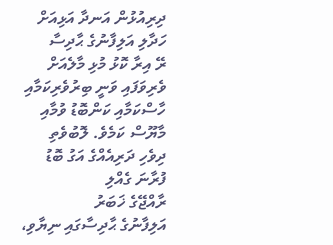ދިރިއުޅުން އަނދާ އަޅިއަށް ހަދާލި އަލިފާނުގެ ޙާދިސާ
ރޭ އިރާ ކޮޅު މުޅި މާލެއަށް ވެރިވަފައި ވަނީ ބިރުވެރިކަމާއި ހާސްކަމާއި ކަންބޮޑު ވުމާއި މާޔޫސް ކަމެވެ. ލޮބުވެތި ދިވެހި ދަރިއެއްގެ އަގު ބޮޑު ފުރާނަ ގެއްލި
ރާއްޖޭގެ ޚަބަރު
އަލިފާނުގެ ޙާދިސާގައި ނިޔާވި،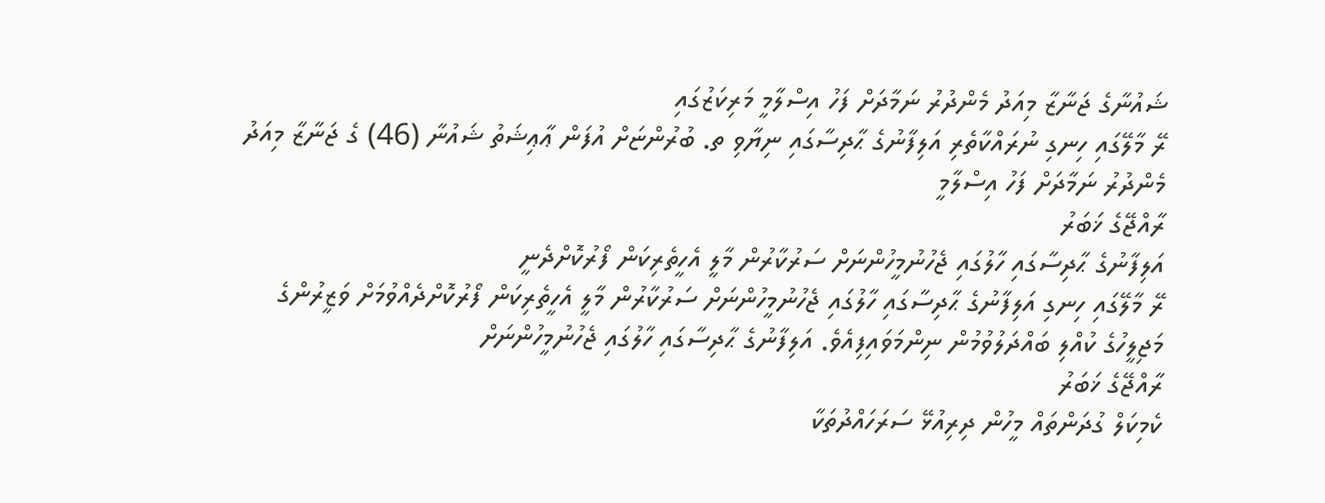ޝައުނާގެ ޖަނާޒާ މިއަދު މެންދުރު ނަމާދަށް ފަހު އިސްލާމީ މަރިކަޒުގައި
ރޭ މާލޭގައި ހިނގި ނުރައްކާތެރި އަލިފާނުގެ ޙާދިސާގައި ނިޔާވި ތ. ބުރުންޏަށް އުފަން ޢާޢިޝަތު ޝައުނާ (46) ގެ ޖަނާޒާ މިއަދު މެންދުރު ނަމާދަށް ފަހު އިސްލާމީ
ރާއްޖޭގެ ޚަބަރު
އަލިފާނުގެ ޙާދިސާގައި ހާލުގައި ޖެހުނުމީހުންނަށް ސަރުކާރުން މާލީ އެހީތެރިކަން ފޯރުކޮށްދެނީ
ރޭ މާލޭގައި ހިނގި އަލިފާނުގެ ޙާދިސާގައި ހާލުގައި ޖެހުނުމީހުންނަށް ސަރުކާރުން މާލީ އެހީތެރިކަން ފޯރުކޮށްދެއްވުމަށް ވަޒީރުންގެ މަޖިލީހުގެ ކުއްލި ބައްދަލުވުމުން ނިންމަވައިފިއެވެ. އަލިފާނުގެ ޙާދިސާގައި ހާލުގައި ޖެހުނުމީހުންނަށް
ރާއްޖޭގެ ޚަބަރު
ކެމިކަލް ގުދަންތައް މީހުން ދިރިއުޅޭ ސަރަހައްދުތަކާ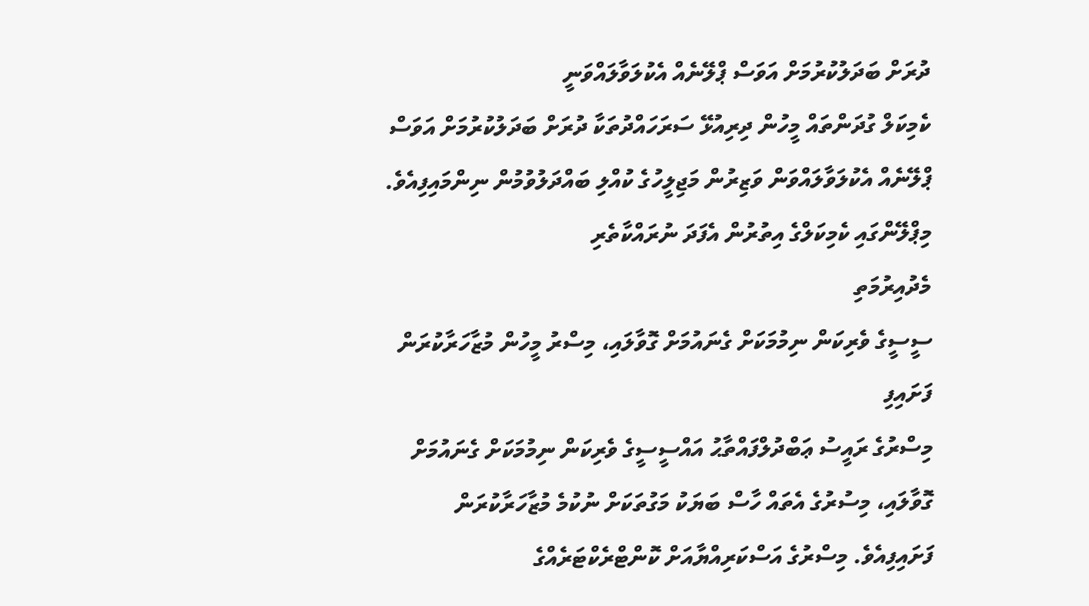ދުރަށް ބަދަލުކުރުމަށް އަވަސް ޕްލޭނެއް އެކުލަވާލައްވަނީ
ކެމިކަލް ގުދަންތައް މީހުން ދިރިއުޅޭ ސަރަހައްދުތަކާ ދުރަށް ބަދަލުކުރުމަށް އަވަސް ޕްލޭނެއް އެކުލަވާލައްވަން ވަޒިރުން މަޖިލީހުގެ ކުއްލި ބައްދަލުވުމުން ނިންމައިފިއެވެ. މިޕްލޭންގައި ކެމިކަލްގެ އިތުރުން އެފަދަ ނުރައްކާތެރި
މެދުއިރުމަތި
ސީސީގެ ވެރިކަން ނިމުމަކަށް ގެނައުމަށް ގޮވާލައި، މިސްރު މީހުން މުޒާހަރާކުރަން ފަށައިފި
މިސްރުގެ ރައީސު ޢަބްދުލްފައްތާޙު އައްސީސީގެ ވެރިކަން ނިމުމަކަށް ގެނައުމަށް ގޮވާލައި، މިސުރުގެ އެތައް ހާސް ބަޔަކު މަގުތަކަށް ނުކުމެ މުޒާހަރާކުރަން ފަށައިފިއެވެ. މިސްރުގެ އަސްކަރިއްޔާއަށް ކޮންޓްރެކްޓަރެއްގެ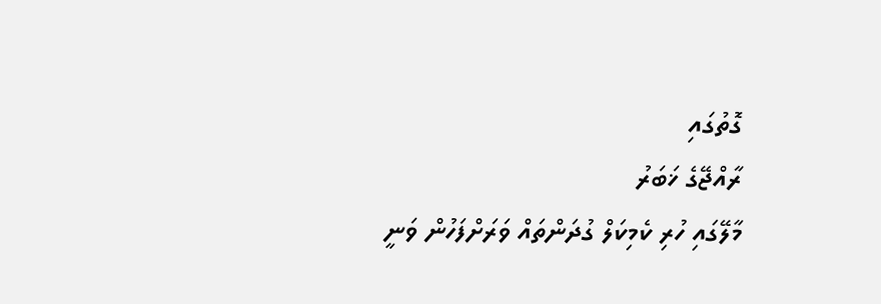ގޮތުގައި
ރާއްޖޭގެ ޚަބަރު
މާލޭގައި ހުރި ކެމިކަލް ގުދަންތައް ވަރަށްފަހުން ވަނީ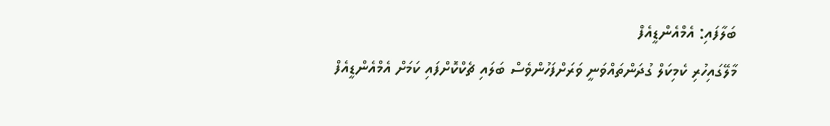ބަލާފައި: އެމްއެންޑީއެފް
މާލޭގައިހުރި ކެމިކަލް ގުދަންތައްވަނީ ވަރަށްފަހުންވެސް ބަލައި ޗެކްކޮށްފައި ކަމަށް އެމްއެންޑީއެފް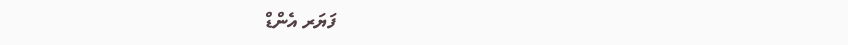ފަޔަރ އެންޑް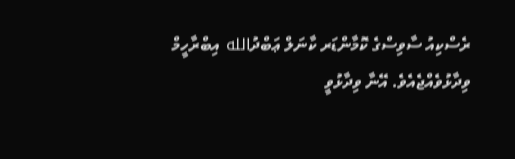ރެސްކިއު ސާވިސްގެ ކޮމާންޑަރ ކާނަލް ޢަބްދުالله އިބްރާހީމް ވިދާޅުވެއްޖެއެވެ. އޭނާ ވިދާޅުވީ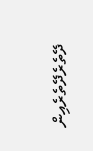ދޭތެރެދޭތެރެއިން